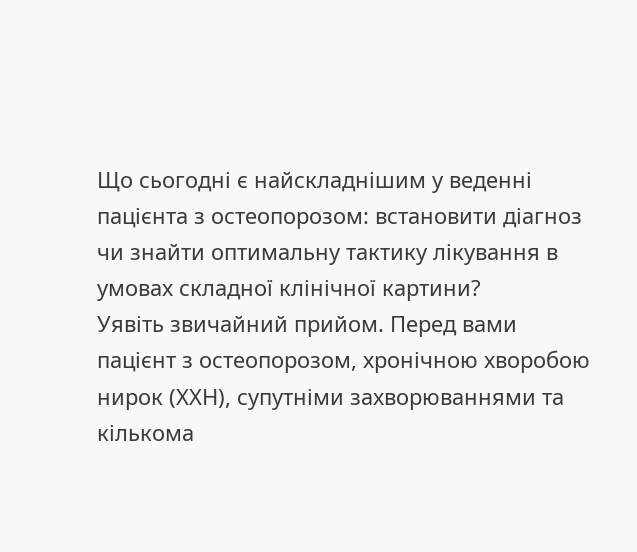Що сьогодні є найскладнішим у веденні пацієнта з остеопорозом: встановити діагноз чи знайти оптимальну тактику лікування в умовах складної клінічної картини?
Уявіть звичайний прийом. Перед вами пацієнт з остеопорозом, хронічною хворобою нирок (ХХН), супутніми захворюваннями та кількома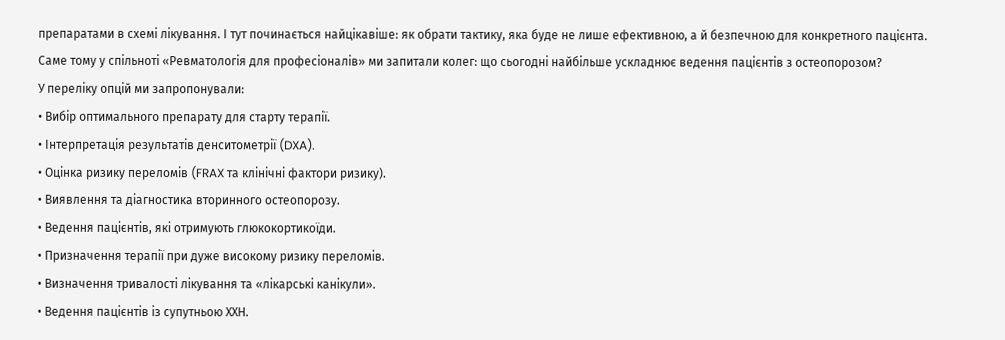препаратами в схемі лікування. І тут починається найцікавіше: як обрати тактику, яка буде не лише ефективною, а й безпечною для конкретного пацієнта.
Саме тому у спільноті «Ревматологія для професіоналів» ми запитали колег: що сьогодні найбільше ускладнює ведення пацієнтів з остеопорозом?
У переліку опцій ми запропонували:
• Вибір оптимального препарату для старту терапії.
• Інтерпретація результатів денситометрії (DXA).
• Оцінка ризику переломів (FRAX та клінічні фактори ризику).
• Виявлення та діагностика вторинного остеопорозу.
• Ведення пацієнтів, які отримують глюкокортикоїди.
• Призначення терапії при дуже високому ризику переломів.
• Визначення тривалості лікування та «лікарські канікули».
• Ведення пацієнтів із супутньою ХХН.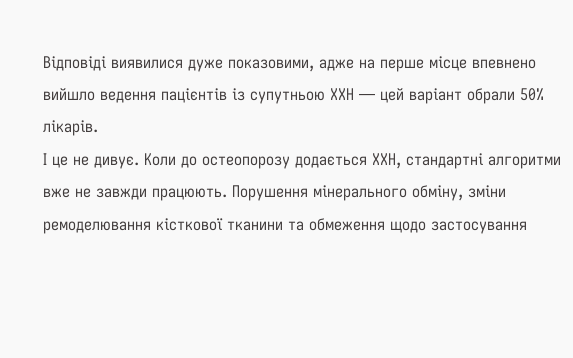Відповіді виявилися дуже показовими, адже на перше місце впевнено вийшло ведення пацієнтів із супутньою ХХН — цей варіант обрали 50% лікарів.
І це не дивує. Коли до остеопорозу додається ХХН, стандартні алгоритми вже не завжди працюють. Порушення мінерального обміну, зміни ремоделювання кісткової тканини та обмеження щодо застосування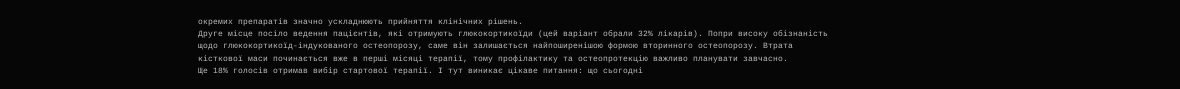окремих препаратів значно ускладнюють прийняття клінічних рішень.
Друге місце посіло ведення пацієнтів, які отримують глюкокортикоїди (цей варіант обрали 32% лікарів). Попри високу обізнаність щодо глюкокортикоїд-індукованого остеопорозу, саме він залишається найпоширенішою формою вторинного остеопорозу. Втрата кісткової маси починається вже в перші місяці терапії, тому профілактику та остеопротекцію важливо планувати завчасно.
Ще 18% голосів отримав вибір стартової терапії. І тут виникає цікаве питання: що сьогодні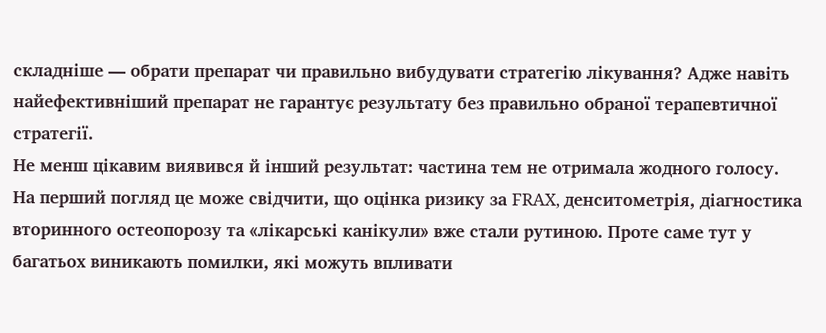складніше — обрати препарат чи правильно вибудувати стратегію лікування? Адже навіть найефективніший препарат не гарантує результату без правильно обраної терапевтичної стратегії.
Не менш цікавим виявився й інший результат: частина тем не отримала жодного голосу.
На перший погляд це може свідчити, що оцінка ризику за FRAX, денситометрія, діагностика вторинного остеопорозу та «лікарські канікули» вже стали рутиною. Проте саме тут у багатьох виникають помилки, які можуть впливати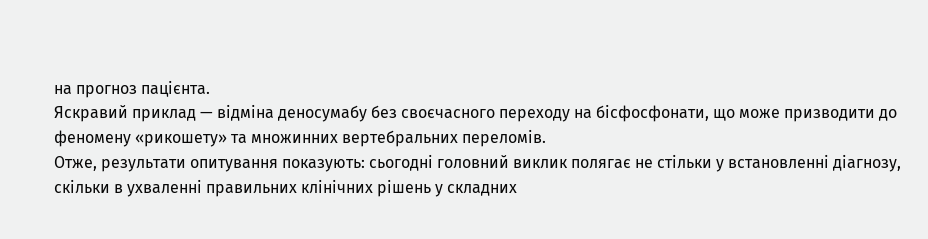на прогноз пацієнта.
Яскравий приклад — відміна деносумабу без своєчасного переходу на бісфосфонати, що може призводити до феномену «рикошету» та множинних вертебральних переломів.
Отже, результати опитування показують: сьогодні головний виклик полягає не стільки у встановленні діагнозу, скільки в ухваленні правильних клінічних рішень у складних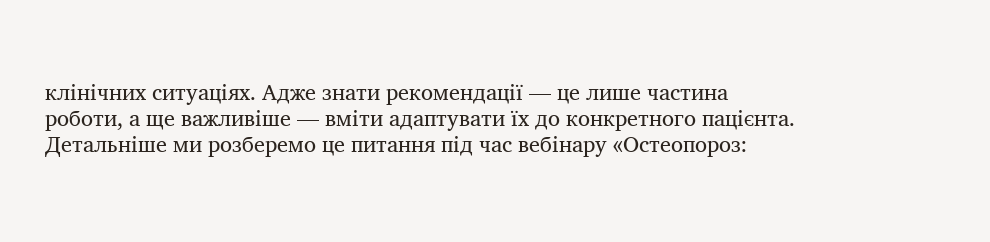клінічних ситуаціях. Адже знати рекомендації — це лише частина роботи, а ще важливіше — вміти адаптувати їх до конкретного пацієнта.
Детальніше ми розберемо це питання під час вебінару «Остеопороз: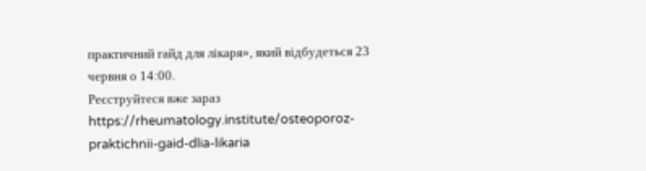практичний гайд для лікаря», який відбудеться 23 червня о 14:00.
Реєструйтеся вже зараз https://rheumatology.institute/osteoporoz-praktichnii-gaid-dlia-likaria